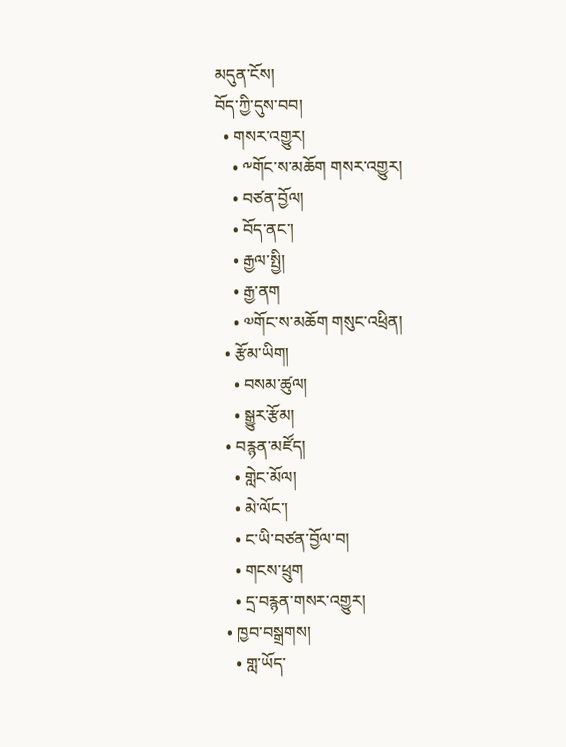མདུན་ངོས།
བོད་ཀྱི་དུས་བབ།
  • གསར་འགྱུར།
    • ༸གོང་ས་མཆོག གསར་འགྱུར།
    • བཙན་བྱོལ།
    • བོད་ནང་།
    • རྒྱལ་སྤྱི།
    • རྒྱ་ནག
    • ༧གོང་ས་མཆོག གསུང་འཕྲིན།
  • རྩོམ་ཡིག།
    • བསམ་ཚུལ།
    • སྒྱུར་རྩོམ།
  • བརྙན་མཛོད།
    • གླེང་མོལ།
    • མེ་ལོང་།
    • ང་ཡི་བཙན་བྱོལ་བ།
    • གངས་ཕྲུག
    • དྲ་བརྙན་གསར་འགྱུར།
  • ཁྱབ་བསྒྲགས།
    • གླ་ཡོད་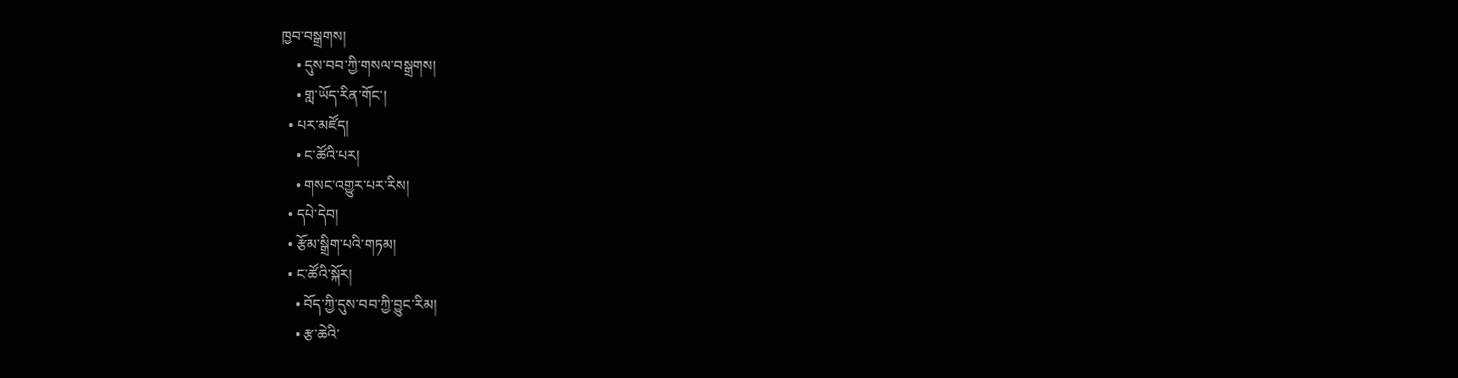ཁྱབ་བསྒྲགས།
    • དུས་བབ་ཀྱི་གསལ་བསྒྲགས།
    • གླ་ཡོད་རིན་གོང་།
  • པར་མཛོད།
    • ང་ཚོའི་པར།
    • གསང་འགྱུར་པར་རིས།
  • དཔེ་དེབ།
  • རྩོམ་སྒྲིག་པའི་གཏམ།
  • ང་ཚོའི་སྐོར།
    • བོད་ཀྱི་དུས་བབ་ཀྱི་བྱུང་རིམ།
    • རྩ་ཆེའི་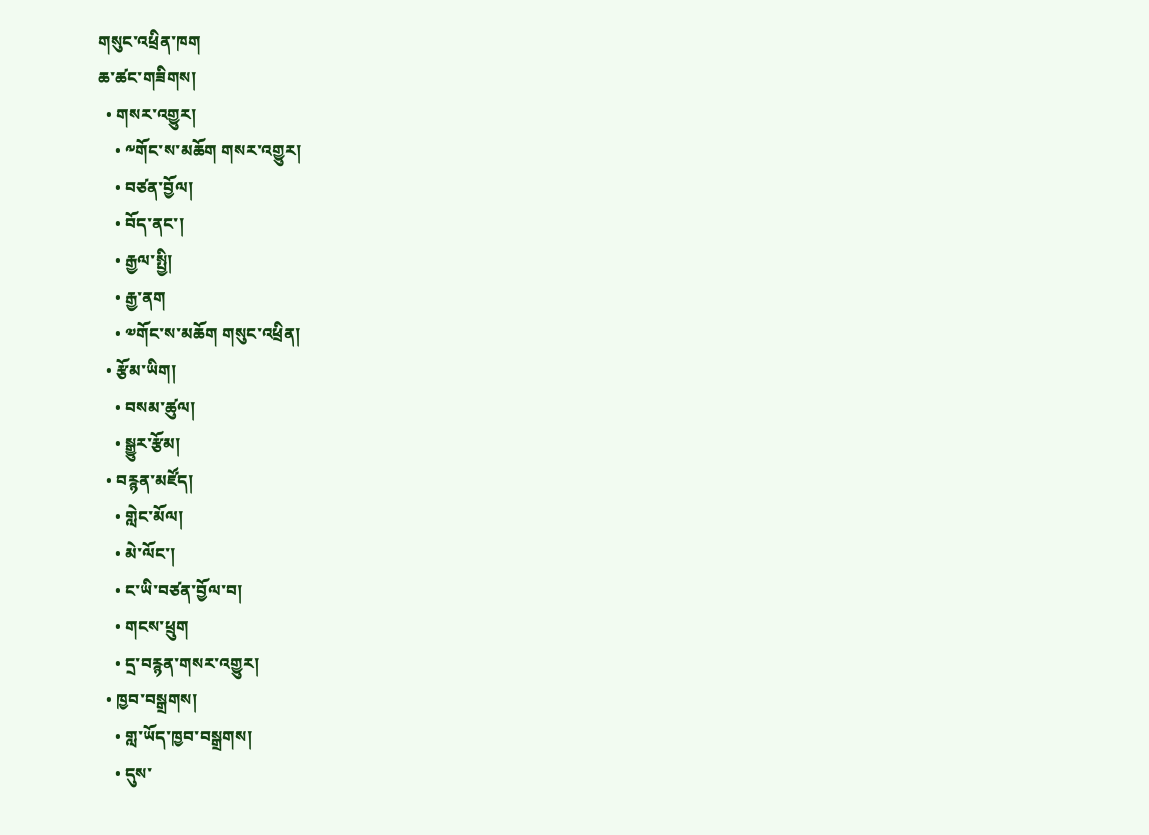གསུང་འཕྲིན་ཁག
ཆ་ཚང་གཟིགས།
  • གསར་འགྱུར།
    • ༸གོང་ས་མཆོག གསར་འགྱུར།
    • བཙན་བྱོལ།
    • བོད་ནང་།
    • རྒྱལ་སྤྱི།
    • རྒྱ་ནག
    • ༧གོང་ས་མཆོག གསུང་འཕྲིན།
  • རྩོམ་ཡིག།
    • བསམ་ཚུལ།
    • སྒྱུར་རྩོམ།
  • བརྙན་མཛོད།
    • གླེང་མོལ།
    • མེ་ལོང་།
    • ང་ཡི་བཙན་བྱོལ་བ།
    • གངས་ཕྲུག
    • དྲ་བརྙན་གསར་འགྱུར།
  • ཁྱབ་བསྒྲགས།
    • གླ་ཡོད་ཁྱབ་བསྒྲགས།
    • དུས་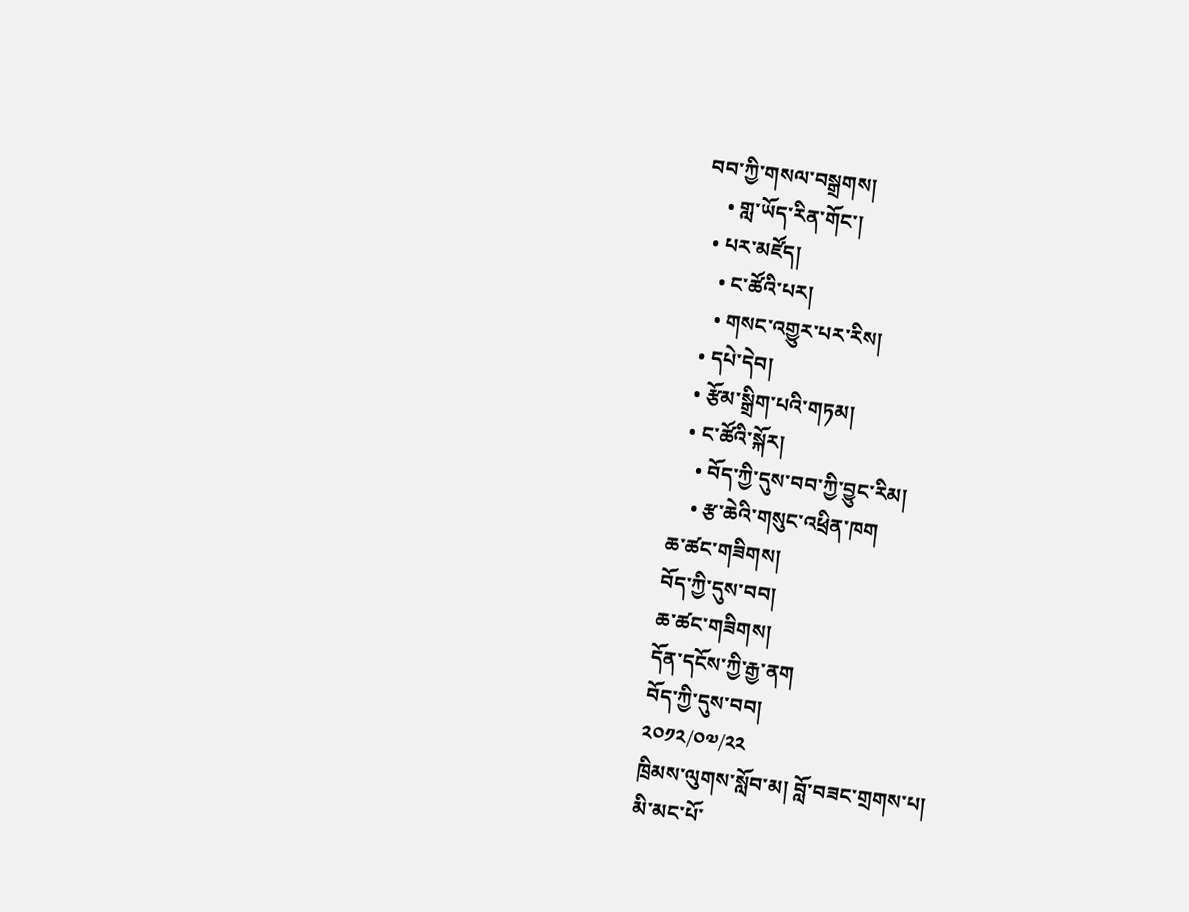བབ་ཀྱི་གསལ་བསྒྲགས།
    • གླ་ཡོད་རིན་གོང་།
  • པར་མཛོད།
    • ང་ཚོའི་པར།
    • གསང་འགྱུར་པར་རིས།
  • དཔེ་དེབ།
  • རྩོམ་སྒྲིག་པའི་གཏམ།
  • ང་ཚོའི་སྐོར།
    • བོད་ཀྱི་དུས་བབ་ཀྱི་བྱུང་རིམ།
    • རྩ་ཆེའི་གསུང་འཕྲིན་ཁག
ཆ་ཚང་གཟིགས།
བོད་ཀྱི་དུས་བབ།
ཆ་ཚང་གཟིགས།
དོན་དངོས་ཀྱི་རྒྱ་ནག
བོད་ཀྱི་དུས་བབ།
༢༠༡༢/༠༧/༢༢
ཁྲིམས་ལུགས་སློབ་མ། བློ་བཟང་གྲགས་པ།
མི་མང་པོ་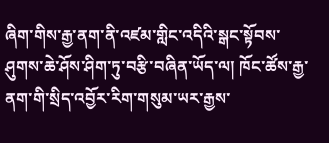ཞིག་གིས་རྒྱ་ནག་ནི་འཛམ་གླིང་འདིའི་སྒང་སྟོབས་ཤུགས་ཆེ་ཤོས་ཤིག་ཏུ་བརྩི་བཞིན་ཡོད་ལ། ཁོང་ཚོས་རྒྱ་ནག་གི་སྲིད་འབྱོར་རིག་གསུམ་ཡར་རྒྱས་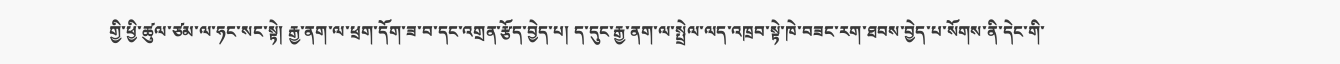གྱི་ཕྱི་ཚུལ་ཙམ་ལ་ཧང་སང་སྟེ། རྒྱ་ནག་ལ་ཕྲག་དོག་ཟ་བ་དང་འགྲན་རྩོད་བྱེད་པ། ད་དུང་རྒྱ་ནག་ལ་སྤྲེལ་ལད་འཁྲབ་སྟེ་ཁེ་བཟང་རག་ཐབས་བྱེད་པ་སོགས་ནི་དེང་གི་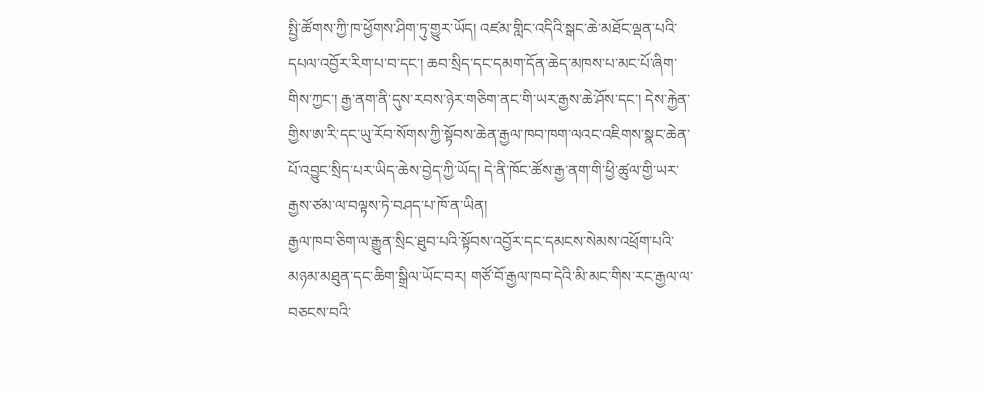སྤྱི་ཚོགས་ཀྱི་ཁ་ཕྱོགས་ཤིག་ཏུ་གྱུར་ཡོད། འཛམ་གླིང་འདིའི་སྒང་ཆེ་མཐོང་ལྡན་པའི་དཔལ་འབྱོར་རིག་པ་བ་དང་། ཆབ་སྲིད་དང་དམག་དོན་ཆེད་མཁས་པ་མང་པོ་ཞིག་གིས་ཀྱང་། རྒྱ་ནག་ནི་དུས་རབས་ཉེར་གཅིག་ནང་གི་ཡར་རྒྱས་ཆེ་ཤོས་དང་། དེས་རྐྱེན་གྱིས་ཨ་རི་དང་ཡུ་རོབ་སོགས་ཀྱི་སྟོབས་ཆེན་རྒྱལ་ཁབ་ཁག་ལའང་འཇིགས་སྣང་ཆེན་པོ་འབྱུང་སྲིད་པར་ཡིད་ཆེས་བྱེད་ཀྱི་ཡོད། དེ་ནི་ཁོང་ཚོས་རྒྱ་ནག་གི་ཕྱི་ཚུལ་གྱི་ཡར་རྒྱས་ཙམ་ལ་བལྟས་ཏེ་བཤད་པ་ཁོ་ན་ཡིན།
རྒྱལ་ཁབ་ཅིག་ལ་རྒྱུན་སྲིང་ཐུབ་པའི་སྟོབས་འབྱོར་དང་དམངས་སེམས་འཕྲོག་པའི་མཉམ་མཐུན་དང་ཆིག་སྒྲིལ་ཡོང་བར། གཙོ་བོ་རྒྱལ་ཁབ་དེའི་མི་མང་གིས་རང་རྒྱལ་ལ་བཅངས་བའི་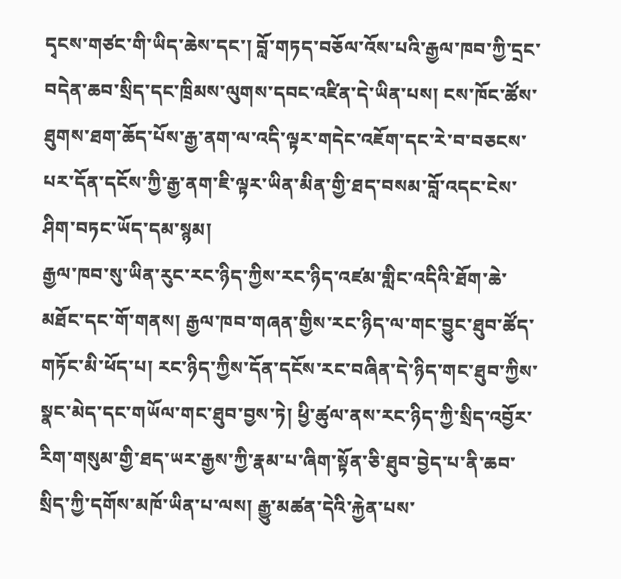དྭངས་གཙང་གི་ཡིད་ཆེས་དང་། བློ་གཏད་བཅོལ་འོས་པའི་རྒྱལ་ཁབ་ཀྱི་དྲང་བདེན་ཆབ་སྲིད་དང་ཁྲིམས་ལུགས་དབང་འཛིན་དེ་ཡིན་པས། ངས་ཁོང་ཚོས་ཐུགས་ཐག་ཆོད་པོས་རྒྱ་ནག་ལ་འདི་ལྟར་གདེང་འཇོག་དང་རེ་བ་བཅངས་པར་དོན་དངོས་ཀྱི་རྒྱ་ནག་ཇི་ལྟར་ཡིན་མིན་གྱི་ཐད་བསམ་བློ་འདང་ངེས་ཤིག་བཏང་ཡོད་དམ་སྙམ།
རྒྱལ་ཁབ་སུ་ཡིན་རུང་རང་ཉིད་ཀྱིས་རང་ཉིད་འཛམ་གླིང་འདིའི་ཐོག་ཆེ་མཐོང་དང་གོ་གནས། རྒྱལ་ཁབ་གཞན་གྱིས་རང་ཉིད་ལ་གང་བྱུང་ཐུབ་ཚོད་གཏོང་མི་ཕོད་པ། རང་ཉིད་ཀྱིས་དོན་དངོས་རང་བཞིན་དེ་ཉིད་གང་ཐུབ་ཀྱིས་སྣང་མེད་དང་གཡོལ་གང་ཐུབ་བྱས་ཏེ། ཕྱི་ཚུལ་ནས་རང་ཉིད་ཀྱི་སྲིད་འབྱོར་རིག་གསུམ་གྱི་ཐད་ཡར་རྒྱས་ཀྱི་རྣམ་པ་ཞིག་སྟོན་ཅི་ཐུབ་བྱེད་པ་ནི་ཆབ་སྲིད་ཀྱི་དགོས་མཁོ་ཡིན་པ་ལས། རྒྱུ་མཚན་དེའི་རྐྱེན་པས་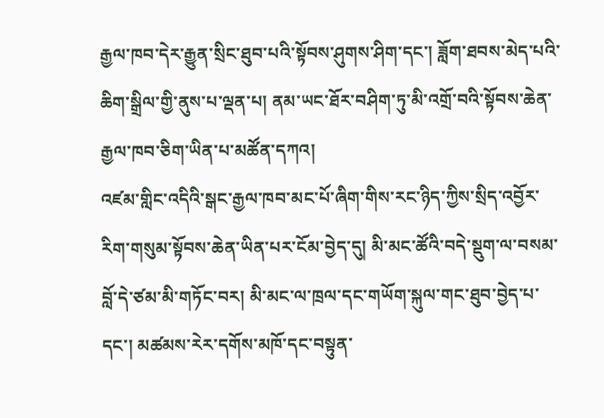རྒྱལ་ཁབ་དེར་རྒྱུན་སྲིང་ཐུབ་པའི་སྟོབས་ཤུགས་ཤིག་དང་། ཟློག་ཐབས་མེད་པའི་ཆིག་སྒྲིལ་གྱི་ནུས་པ་ལྡན་པ། ནམ་ཡང་ཐོར་བཤིག་ཏུ་མི་འགྲོ་བའི་སྟོབས་ཆེན་རྒྱལ་ཁབ་ཅིག་ཡིན་པ་མཚོན་དཀའ།
འཛམ་གླིང་འདིའི་སྒང་རྒྱལ་ཁབ་མང་པོ་ཞིག་གིས་རང་ཉིད་ཀྱིས་སྲིད་འབྱོར་རིག་གསུམ་སྟོབས་ཆེན་ཡིན་པར་ངོམ་བྱེད་དུ། མི་མང་ཚོའི་བདེ་སྡུག་ལ་བསམ་བློ་དེ་ཙམ་མི་གཏོང་བར། མི་མང་ལ་ཁྲལ་དང་གཡོག་སྐུལ་གང་ཐུབ་བྱེད་པ་དང་། མཚམས་རེར་དགོས་མཁོ་དང་བསྟུན་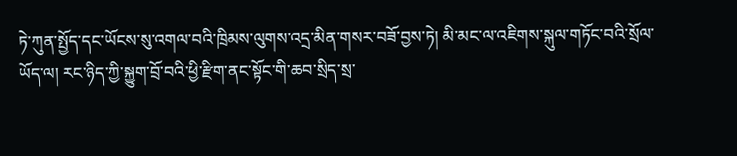ཏེ་ཀུན་སྤྱོད་དང་ཡོངས་སུ་འགལ་བའི་ཁྲིམས་ལུགས་འདྲ་མིན་གསར་བཟོ་བྱས་ཏེ། མི་མང་ལ་འཇིགས་སྐུལ་གཏོང་བའི་སྲོལ་ཡོད་ལ། རང་ཉིད་ཀྱི་སྐྱུག་བྲོ་བའི་ཕྱི་རྫིག་ནང་སྟོང་གི་ཆབ་སྲིད་སྲ་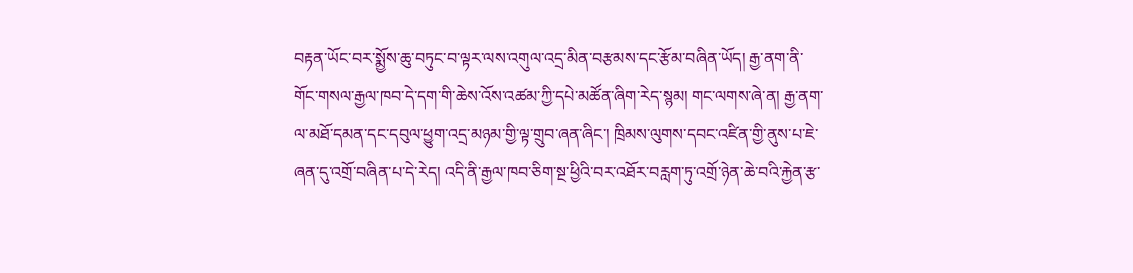བརྟན་ཡོང་བར་སྨྱོས་ཆུ་བཏུང་བ་ལྟར་ལས་འགུལ་འདྲ་མིན་བརྩམས་དང་རྩོམ་བཞིན་ཡོད། རྒྱ་ནག་ནི་གོང་གསལ་རྒྱལ་ཁབ་དེ་དག་གི་ཆེས་འོས་འཚམ་ཀྱི་དཔེ་མཚོན་ཞིག་རེད་སྙམ། གང་ལགས་ཞེ་ན། རྒྱ་ནག་ལ་མཐོ་དམན་དང་དབུལ་ཕྱུག་འདྲ་མཉམ་གྱི་ལྟ་གྲུབ་ཞན་ཞིང་། ཁྲིམས་ལུགས་དབང་འཛིན་གྱི་ནུས་པ་ཇེ་ཞན་དུ་འགྲོ་བཞིན་པ་དེ་རེད། འདི་ནི་རྒྱལ་ཁབ་ཅིག་སྔ་ཕྱིའི་བར་འཐོར་བརླག་ཏུ་འགྲོ་ཉེན་ཆེ་བའི་རྐྱེན་རྩ་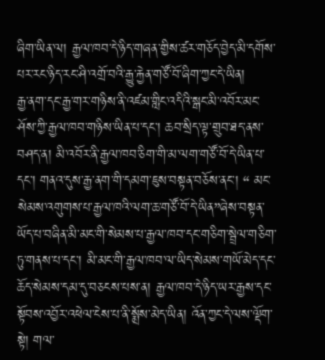ཞིག་ཡིན་ལ། རྒྱལ་ཁབ་དེ་ཉིད་གཞན་གྱིས་ཚར་གཅོད་བྱེད་མི་དགོས་པར་རང་ཉིད་རང་ཤི་འགྲོ་བའི་རྒྱུ་རྐྱེན་གཙོ་བོ་ཞིག་ཀྱང་དེ་ཡིན།
རྒྱ་ནག་དང་རྒྱ་གར་གཉིས་ནི་འཛམ་གླིང་འདིའི་སྒང་མི་འབོར་མང་ཤོས་ཀྱི་རྒྱལ་ཁབ་གཉིས་ཡིན་པ་དང་། ཆབ་སྲིད་ལྟ་གྲུབ་ཐད་ནས་བཤད་ན། མི་འབོར་ནི་རྒྱལ་ཁབ་ཅིག་གི་མ་ལག་གཙོ་བོ་དེ་ཡིན་པ་དང་། གནའ་དུས་རྒྱ་ནག་གི་དམག་ཇུས་བསྟན་བཅོས་ནང་། “ མང་སེམས་འགུགས་པ་རྒྱལ་ཁའི་ལག་ཆ་གཙོ་བོ་དེ་ཡིན”ཞེས་བསྟན་ཡོད་པ་བཞིན་མི་མང་གི་སེམས་པ་རྒྱལ་ཁབ་དང་གཅིག་སྦྲེལ་གཅིག་ཏུ་གནས་པ་དང་། མི་མང་གི་རྒྱལ་ཁབ་ལ་ཡིད་སེམས་གཡོ་མེད་དང་ཆོད་སེམས་དམ་དུ་བཅངས་པས་ན། རྒྱལ་ཁབ་དེ་ཉིད་ཡར་རྒྱས་དང་སྟོབས་འབྱོར་འཕེལ་ངེས་པ་ནི་སྨྲོས་མེད་ཡིན། འོན་ཀྱང་དེ་ལས་ལྡོག་སྟེ། གལ་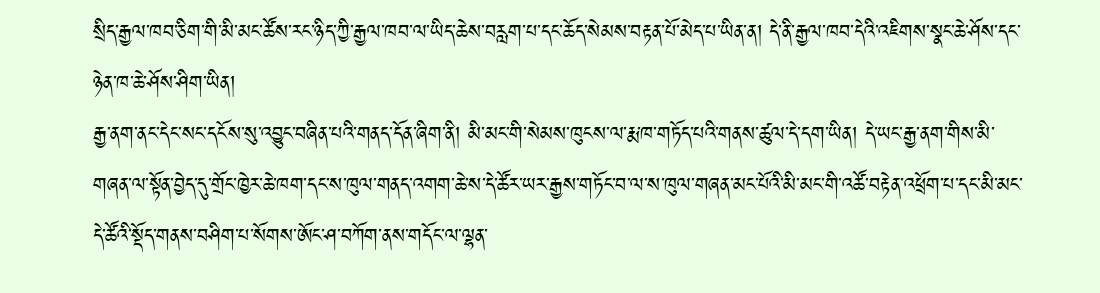སྲིད་རྒྱལ་ཁབ་ཅིག་གི་མི་མང་ཚོས་རང་ཉིད་ཀྱི་རྒྱལ་ཁབ་ལ་ཡིད་ཆེས་བརླག་པ་དང་ཆོད་སེམས་བརྟན་པོ་མེད་པ་ཡིན་ན། དེ་ནི་རྒྱལ་ཁབ་དེའི་འཇིགས་སྣང་ཆེ་ཤོས་དང་ཉེན་ཁ་ཆེ་ཤོས་ཤིག་ཡིན།
རྒྱ་ནག་ནང་དེང་སང་དངོས་སུ་འབྱུང་བཞིན་པའི་གནད་དོན་ཞིག་ནི། མི་མང་གི་སེམས་ཁུངས་ལ་རྨ་ཁ་གཏོད་པའི་གནས་ཚུལ་དེ་དག་ཡིན། དེ་ཡང་རྒྱ་ནག་གིས་མི་གཞན་ལ་སྟོན་བྱེད་དུ་གྲོང་ཁྱེར་ཆེ་ཁག་དང་ས་ཁུལ་གནད་འགག་ཆེ་ས་དེ་ཚོར་ཡར་རྒྱས་གཏོང་བ་ལ་ས་ཁུལ་གཞན་མང་པོའི་མི་མང་གི་འཚོ་བརྟེན་འཕྲོག་པ་དང་མི་མང་དེ་ཚོའི་སྡོད་གནས་བཤིག་པ་སོགས་ཨོང་ཤ་བཀོག་ནས་གདོང་ལ་ལྷན་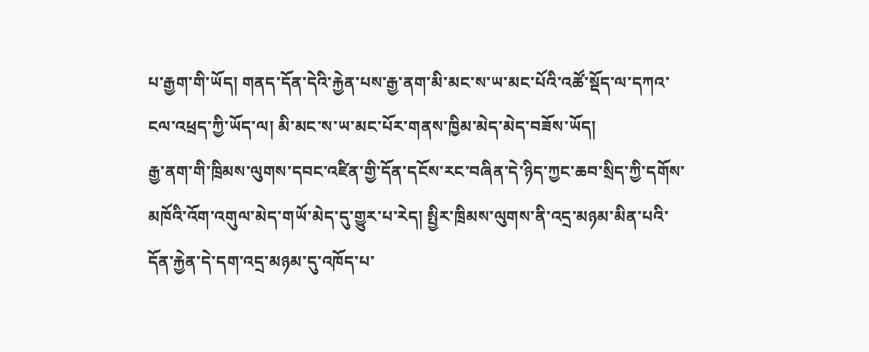པ་རྒྱག་གི་ཡོད། གནད་དོན་དེའི་རྐྱེན་པས་རྒྱ་ནག་མི་མང་ས་ཡ་མང་པོའི་འཚོ་སྡོད་ལ་དཀའ་ངལ་འཕྲད་ཀྱི་ཡོད་ལ། མི་མང་ས་ཡ་མང་པོར་གནས་ཁྱིམ་མེད་མེད་བཟོས་ཡོད།
རྒྱ་ནག་གི་ཁྲིམས་ལུགས་དབང་འཛིན་གྱི་དོན་དངོས་རང་བཞིན་དེ་ཉིད་ཀྱང་ཆབ་སྲིད་ཀྱི་དགོས་མཁོའི་འོག་འགུལ་མེད་གཡོ་མེད་དུ་གྱུར་པ་རེད། སྤྱིར་ཁྲིམས་ལུགས་ནི་འདྲ་མཉམ་མིན་པའི་དོན་རྐྱེན་དེ་དག་འདྲ་མཉམ་དུ་འཁོད་པ་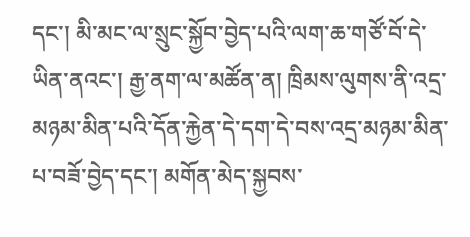དང་། མི་མང་ལ་སྲུང་སྐྱོབ་བྱེད་པའི་ལག་ཆ་གཙོ་བོ་དེ་ཡིན་ནའང་། རྒྱ་ནག་ལ་མཚོན་ན། ཁྲིམས་ལུགས་ནི་འདྲ་མཉམ་མིན་པའི་དོན་རྐྱེན་དེ་དག་དེ་བས་འདྲ་མཉམ་མིན་པ་བཟོ་བྱེད་དང་། མགོན་མེད་སྐྱབས་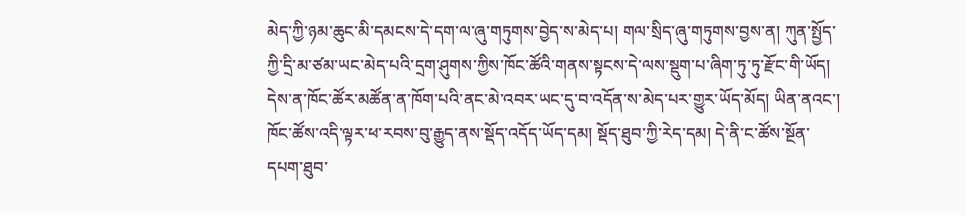མེད་ཀྱི་ཉམ་ཆུང་མི་དམངས་དེ་དག་ལ་ཞུ་གཏུགས་བྱེད་ས་མེད་པ། གལ་སྲིད་ཞུ་གཏུགས་བྱས་ན། ཀུན་སྤྱོད་ཀྱི་དྲི་མ་ཙམ་ཡང་མེད་པའི་དྲག་ཤུགས་ཀྱིས་ཁོང་ཚོའི་གནས་སྟངས་དེ་ལས་སྡུག་པ་ཞིག་ཏུ་ཏུ་རྫོང་གི་ཡོད།
དེས་ན་ཁོང་ཚོར་མཚོན་ན་ཁོག་པའི་ནང་མེ་འབར་ཡང་དུ་བ་འདོན་ས་མེད་པར་གྱུར་ཡོད་མོད། ཡིན་ནའང་། ཁོང་ཚོས་འདི་ལྟར་ཕ་རབས་བུ་རྒྱུད་ནས་སྡོད་འདོད་ཡོད་དམ། སྡོད་ཐུབ་ཀྱི་རེད་དམ། དེ་ནི་ང་ཚོས་སྔོན་དཔག་ཐུབ་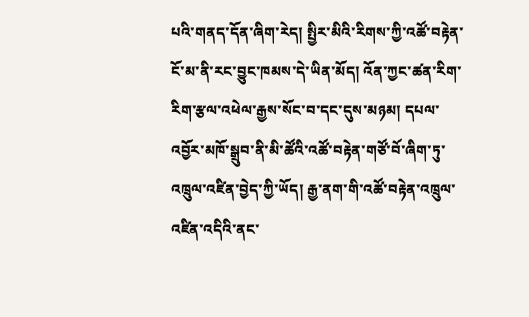པའི་གནད་དོན་ཞིག་རེད། སྤྱིར་མིའི་རིགས་ཀྱི་འཚོ་བརྟེན་ངོ་མ་ནི་རང་བྱུང་ཁམས་དེ་ཡིན་མོད། འོན་ཀྱང་ཚན་རིག་རིག་རྩལ་འཕེལ་རྒྱས་སོང་བ་དང་དུས་མཉམ། དཔལ་འབྱོར་མཁོ་སྒྲུབ་ནི་མི་ཚོའི་འཚོ་བརྟེན་གཙོ་བོ་ཞིག་ཏུ་འཁྲུལ་འཛིན་བྱེད་ཀྱི་ཡོད། རྒྱ་ནག་གི་འཚོ་བརྟེན་འཁྲུལ་འཛིན་འདིའི་ནང་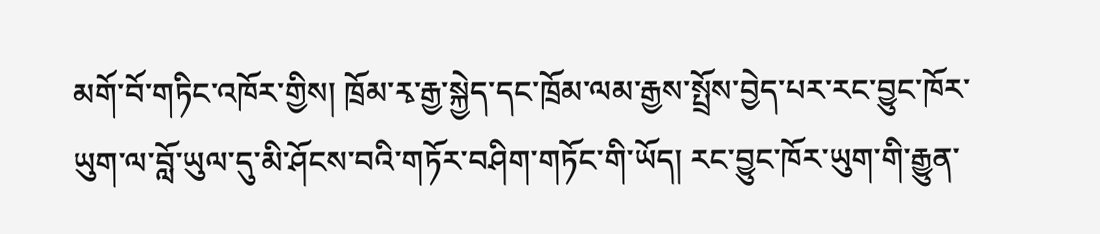མགོ་བོ་གཏིང་འཁོར་གྱིས། ཁྲོམ་རྭ་རྒྱ་སྐྱེད་དང་ཁྲོམ་ལམ་རྒྱས་སྤྲོས་བྱེད་པར་རང་བྱུང་ཁོར་ཡུག་ལ་བློ་ཡུལ་དུ་མི་ཤོངས་བའི་གཏོར་བཤིག་གཏོང་གི་ཡོད། རང་བྱུང་ཁོར་ཡུག་གི་རྒྱུན་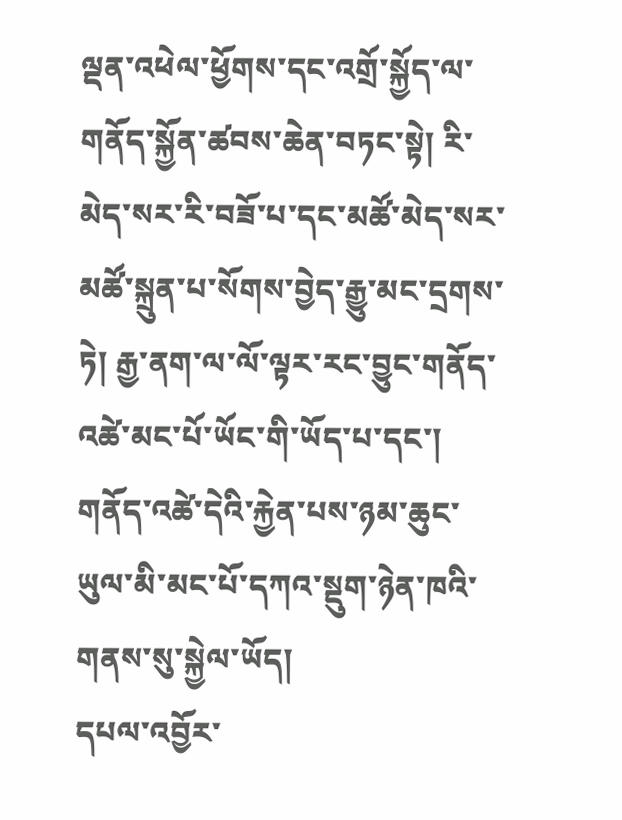ལྡན་འཕེལ་ཕྱོགས་དང་འགྲོ་སྐྱོད་ལ་གནོད་སྐྱོན་ཚབས་ཆེན་བཏང་སྟེ། རི་མེད་སར་རི་བཟོ་པ་དང་མཚོ་མེད་སར་མཚོ་སྐྲུན་པ་སོགས་བྱེད་རྒྱུ་མང་དྲགས་ཏེ། རྒྱ་ནག་ལ་ལོ་ལྟར་རང་བྱུང་གནོད་འཚེ་མང་པོ་ཡོང་གི་ཡོད་པ་དང་། གནོད་འཚེ་དེའི་རྐྱེན་པས་ཉམ་ཆུང་ཡུལ་མི་མང་པོ་དཀའ་སྡུག་ཉེན་ཁའི་གནས་སུ་སྐྱེལ་ཡོད།
དཔལ་འབྱོར་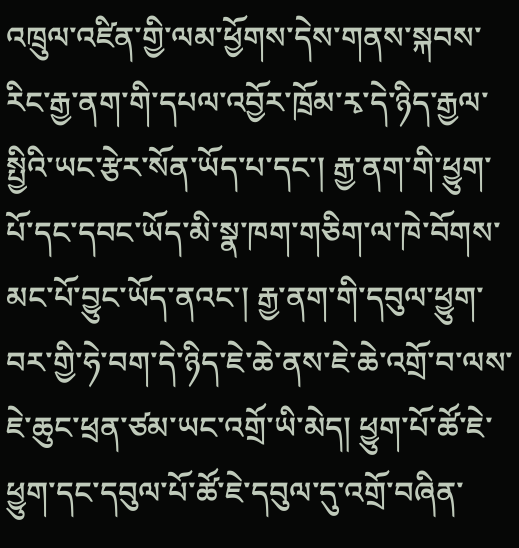འཁྲུལ་འཛིན་གྱི་ལམ་ཕྱོགས་དེས་གནས་སྐབས་རིང་རྒྱ་ནག་གི་དཔལ་འབྱོར་ཁྲོམ་རྭ་དེ་ཉིད་རྒྱལ་སྤྱིའི་ཡང་རྩེར་སོན་ཡོད་པ་དང་། རྒྱ་ནག་གི་ཕྱུག་པོ་དང་དབང་ཡོད་མི་སྣ་ཁག་གཅིག་ལ་ཁེ་བོགས་མང་པོ་བྱུང་ཡོད་ནའང་། རྒྱ་ནག་གི་དབུལ་ཕྱུག་བར་གྱི་ཧེ་བག་དེ་ཉིད་ཇེ་ཆེ་ནས་ཇེ་ཆེ་འགྲོ་བ་ལས་ཇེ་ཆུང་ཕྲན་ཙམ་ཡང་འགྲོ་ཡི་མེད། ཕྱུག་པོ་ཚོ་ཇེ་ཕྱུག་དང་དབུལ་པོ་ཚོ་ཇེ་དབུལ་དུ་འགྲོ་བཞིན་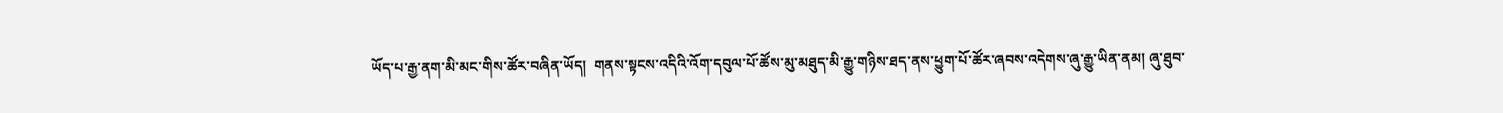ཡོད་པ་རྒྱ་ནག་མི་མང་གིས་ཚོར་བཞིན་ཡོད།  གནས་སྟངས་འདིའི་འོག་དབུལ་པོ་ཚོས་མུ་མཐུད་མི་རྒྱུ་གཉིས་ཐད་ནས་ཕྱུག་པོ་ཚོར་ཞབས་འདེགས་ཞུ་རྒྱུ་ཡིན་ནམ། ཞུ་ཐུབ་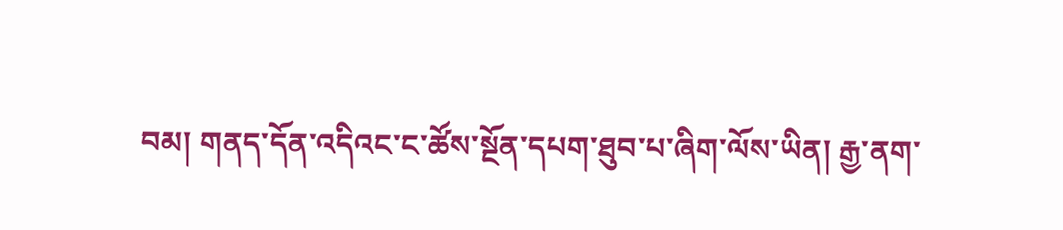བམ། གནད་དོན་འདིའང་ང་ཚོས་སྔོན་དཔག་ཐུབ་པ་ཞིག་ལོས་ཡིན། རྒྱ་ནག་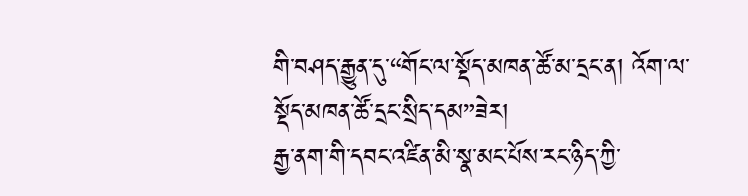གི་བཤད་རྒྱུན་དུ་“གོང་ལ་སྡོད་མཁན་ཚོ་མ་དྲང་ན། འོག་ལ་སྡོད་མཁན་ཚོ་དྲང་སྲིད་དམ”ཟེར།
རྒྱ་ནག་གི་དབང་འཛིན་མི་སྣ་མང་པོས་རང་ཉིད་ཀྱི་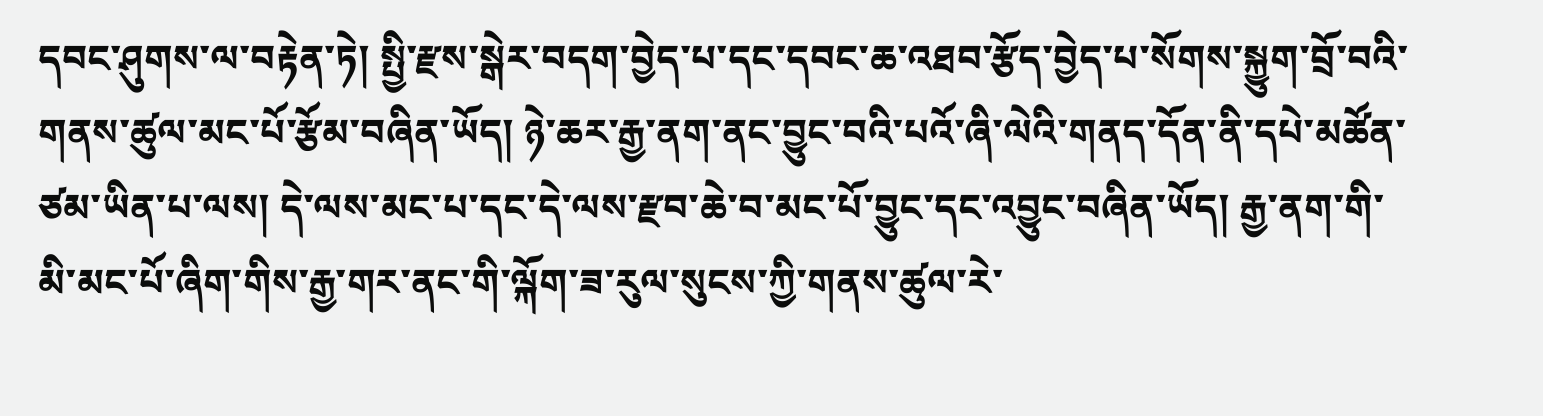དབང་ཤུགས་ལ་བརྟེན་ཏེ། སྤྱི་རྫས་སྒེར་བདག་བྱེད་པ་དང་དབང་ཆ་འཐབ་རྩོད་བྱེད་པ་སོགས་སྐྱུག་བྲོ་བའི་གནས་ཚུལ་མང་པོ་རྩོམ་བཞིན་ཡོད། ཉེ་ཆར་རྒྱ་ནག་ནང་བྱུང་བའི་པའོ་ཞི་ལེའི་གནད་དོན་ནི་དཔེ་མཚོན་ཙམ་ཡིན་པ་ལས། དེ་ལས་མང་པ་དང་དེ་ལས་རྫབ་ཆེ་བ་མང་པོ་བྱུང་དང་འབྱུང་བཞིན་ཡོད། རྒྱ་ནག་གི་མི་མང་པོ་ཞིག་གིས་རྒྱ་གར་ནང་གི་ལྐོག་ཟ་རུལ་སུངས་ཀྱི་གནས་ཚུལ་རེ་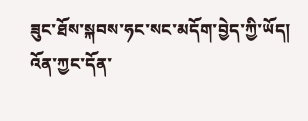ཟུང་ཐོས་སྐབས་ཧང་སང་མདོག་བྱེད་ཀྱི་ཡོད། འོན་ཀྱང་དོན་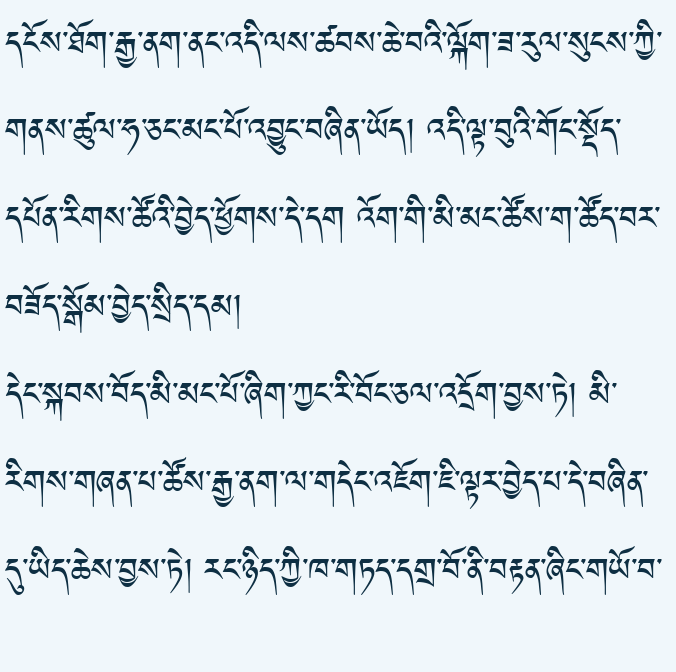དངོས་ཐོག་རྒྱ་ནག་ནང་འདི་ལས་ཚབས་ཆེ་བའི་ལྐོག་ཟ་རུལ་སུངས་ཀྱི་གནས་ཚུལ་ཧ་ཅང་མང་པོ་འབྱུང་བཞིན་ཡོད། འདི་ལྟ་བུའི་གོང་སྡོད་དཔོན་རིགས་ཚོའི་བྱེད་ཕྱོགས་དེ་དག འོག་གི་མི་མང་ཚོས་ག་ཚོད་བར་བཟོད་སྒོམ་བྱེད་སྲིད་དམ།
དེང་སྐབས་བོད་མི་མང་པོ་ཞིག་ཀྱང་རི་བོང་ཅལ་འདྲོག་བྱས་ཏེ། མི་རིགས་གཞན་པ་ཚོས་རྒྱ་ནག་ལ་གདེང་འཇོག་ཇི་ལྟར་བྱེད་པ་དེ་བཞིན་དུ་ཡིད་ཆེས་བྱས་ཏེ། རང་ཉིད་ཀྱི་ཁ་གཏད་དགྲ་བོ་ནི་བརྟན་ཞིང་གཡོ་བ་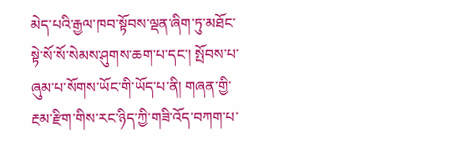མེད་པའི་རྒྱལ་ཁབ་སྟོབས་ལྡན་ཞིག་ཏུ་མཐོང་སྟེ་སོ་སོ་སེམས་ཤུགས་ཆག་པ་དང་། སྤོབས་པ་ཞུམ་པ་སོགས་ཡོང་གི་ཡོད་པ་ནི། གཞན་གྱི་རྔམ་རྫིག་གིས་རང་ཉིད་ཀྱི་གཟི་འོད་བཀག་པ་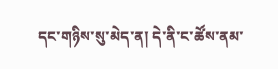དང་གཉིས་སུ་མེད་ན། དེ་ནི་ང་ཚོས་ནམ་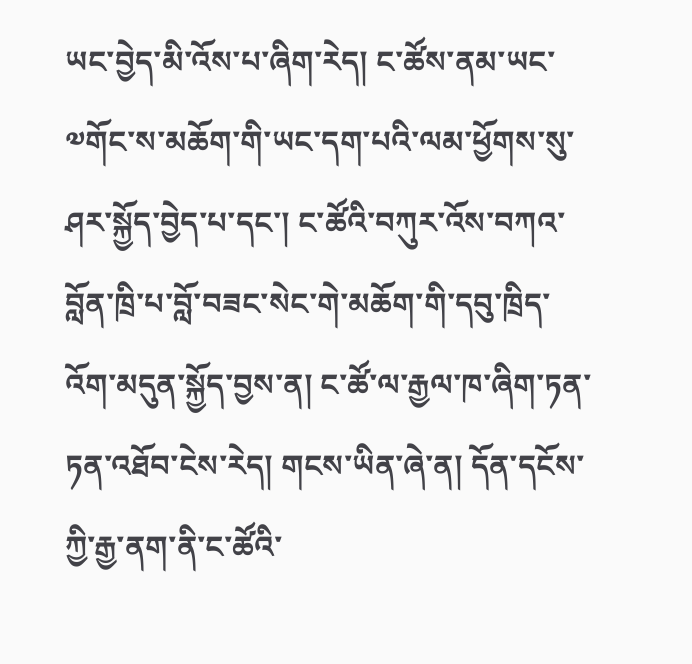ཡང་བྱེད་མི་འོས་པ་ཞིག་རེད། ང་ཚོས་ནམ་ཡང་༧གོང་ས་མཆོག་གི་ཡང་དག་པའི་ལམ་ཕྱོགས་སུ་ཤར་སྐྱོད་བྱེད་པ་དང་། ང་ཚོའི་བཀུར་འོས་བཀའ་བློན་ཁྲི་པ་བློ་བཟང་སེང་གེ་མཆོག་གི་དབུ་ཁྲིད་འོག་མདུན་སྐྱོད་བྱས་ན། ང་ཚོ་ལ་རྒྱལ་ཁ་ཞིག་ཏན་ཏན་འཐོབ་ངེས་རེད། གངས་ཡིན་ཞེ་ན། དོན་དངོས་ཀྱི་རྒྱ་ནག་ནི་ང་ཚོའི་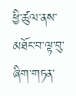ཕྱི་ཚུལ་ནས་མཐོང་བ་ལྟ་བུ་ཞིག་གཏན་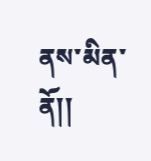ནས་མིན་ནོ།།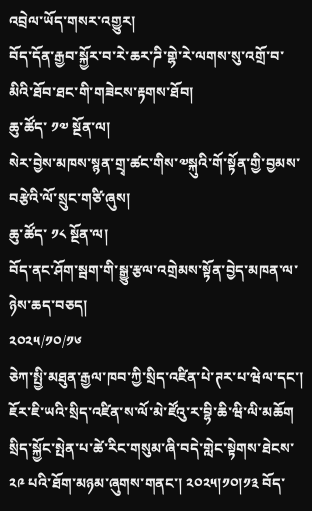འབྲེལ་ཡོད་གསར་འགྱུར།
བོད་དོན་རྒྱབ་སྐྱོར་བ་རེ་ཆར་ཌི་གྷེ་རེ་ལགས་སུ་འགྲོ་བ་མིའི་ཐོབ་ཐང་གི་གཟེངས་རྟགས་ཐོབ།
ཆུ་ཚོད་ ༡༧ སྔོན་ལ།
སེར་བྱེས་མཁས་སྙན་གྲྭ་ཚང་གིས་༧སྐུའི་གོ་སྟོན་གྱི་བྱམས་བརྩེའི་ལོ་སྲུང་གཙི་ཞུས།
ཆུ་ཚོད་ ༡༨ སྔོན་ལ།
བོད་ནང་ཤོག་སྦག་གི་སྒྱུ་རྩལ་འགྲེམས་སྟོན་བྱེད་མཁན་ལ་ཉེས་ཆད་བཅད།
༢༠༢༥/༡༠/༡༦
ཅེཀ་སྤྱི་མཐུན་རྒྱལ་ཁབ་ཀྱི་སྲིད་འཛིན་པེ་ཊར་པ་ཝེལ་དང་། ཇོར་ཇི་ཡའི་སྲིད་འཛིན་ས་ལོ་མེ་ཛོའུ་ར་བྷི་ཆི་ཝི་ལི་མཆོག སྲིད་སྐྱོང་སྤེན་པ་ཚེ་རིང་གསུམ་ཞི་བདེ་གླེང་སྟེགས་ཐེངས་ ༢༩ པའི་ཐོག་མཉམ་ཞུགས་གནང་། ༢༠༢༥།༡༠།༡༣ བོད་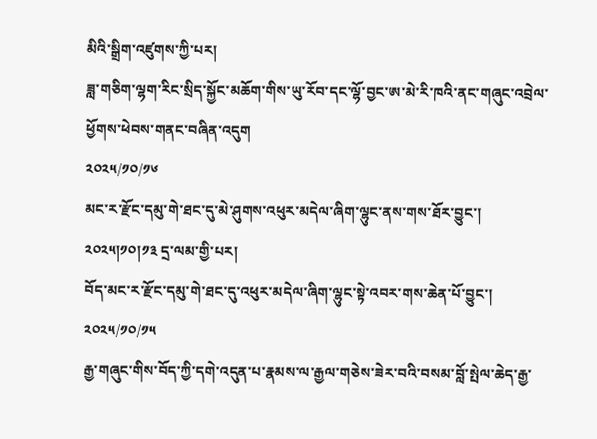མིའི་སྒྲིག་འཛུགས་ཀྱི་པར།
ཟླ་གཅིག་ལྷག་རིང་སྲིད་སྐྱོང་མཆོག་གིས་ཡུ་རོབ་དང་ལྷོ་བྱང་ཨ་མེ་རི་ཁའི་ནང་གཞུང་འབྲེལ་ཕྱོགས་ཕེབས་གནང་བཞིན་འདུག
༢༠༢༥/༡༠/༡༦
མང་ར་རྫོང་དམུ་གེ་ཐང་དུ་མེ་ཤུགས་འཕུར་མདེལ་ཞིག་ལྷུང་ནས་གས་ཐོར་བྱུང་། ༢༠༢༥།༡༠།༡༣ དྲ་ལམ་གྱི་པར།
བོད་མང་ར་རྫོང་དམུ་གེ་ཐང་དུ་འཕུར་མདེལ་ཞིག་ལྷུང་སྟེ་འབར་གས་ཆེན་པོ་བྱུང་།
༢༠༢༥/༡༠/༡༥
རྒྱ་གཞུང་གིས་བོད་ཀྱི་དགེ་འདུན་པ་རྣམས་ལ་རྒྱལ་གཅེས་ཟེར་བའི་བསམ་བློ་སྤེལ་ཆེད་རྒྱ་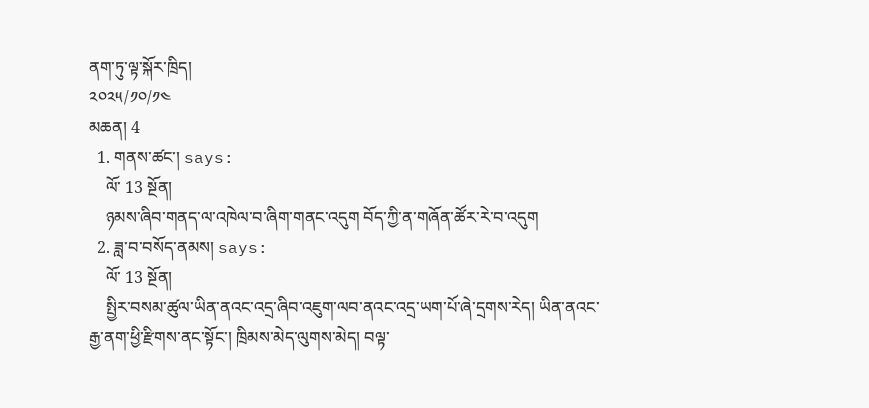ནག་ཏུ་ལྟ་སྐོར་ཁྲིད།
༢༠༢༥/༡༠/༡༤
མཆན། 4
  1. གནས་ཚང་། says:
    ལོ་ 13 སྔོན།
    ཉམས་ཞིབ་གནད་ལ་འཁེལ་བ་ཞིག་གནང་འདུག བོད་ཀྱི་ན་གཞོན་ཚོར་རེ་བ་འདུག
  2. ཟླ་བ་བསོད་ནམས། says:
    ལོ་ 13 སྔོན།
    སྤྱིར་བསམ་ཚུལ་ཡིན་ནའང་འདྲ་ཞིབ་འཇུག་ལབ་ནའང་འདྲ་ཡག་པོ་ཞེ་དྲགས་རེད། ཡིན་ནའང་རྒྱ་ནག་ཕྱི་རྫིགས་ནང་སྟོང་། ཁྲིམས་མེད་ལུགས་མེད། བལྟ་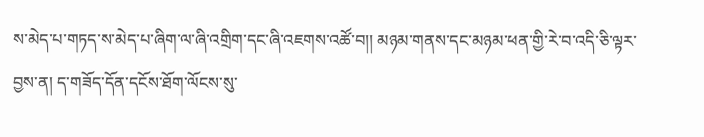ས་མེད་པ་གཏད་ས་མེད་པ་ཞིག་ལ་ཞི་འགྲིག་དང་ཞི་འཇགས་འཚོ་བ།། མཉམ་གནས་དང་མཉམ་ཕན་གྱི་རེ་བ་འདི་ཅི་ལྟར་བྱས་ན། ད་གཟོད་དོན་དངོས་ཐོག་ལོངས་སུ་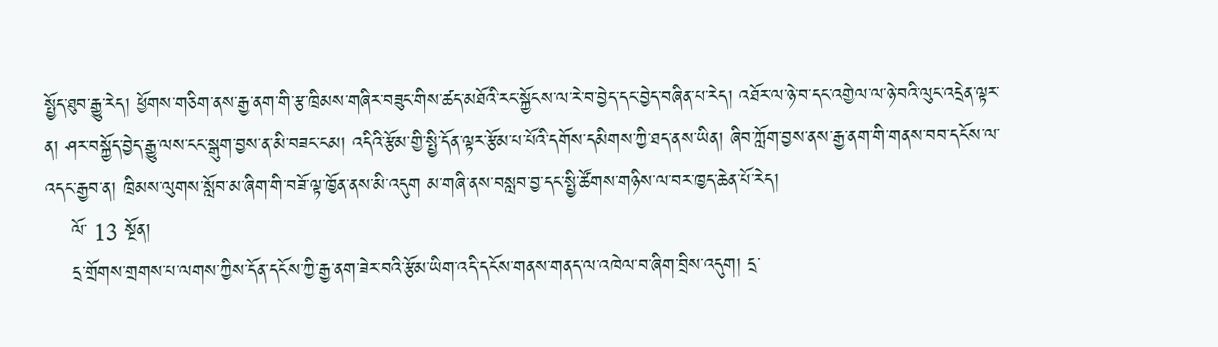སྤྱོད་ཐུབ་རྒྱུ་རེད། ཕྱོགས་གཅིག་ནས་རྒྱ་ནག་གི་རྩ་ཁྲིམས་གཞིར་བཟུང་གིས་ཚད་མཐོའི་རང་སྐྱོངས་ལ་རེ་བ་བྱེད་དང་བྱེད་བཞིན་པ་རེད། འཐོར་ལ་ཉེ་བ་དང་འགྱེལ་ལ་ཉེ་བའི་ལུང་འདྲེན་ལྟར་ན། ཤར་བསྐྱོད་བྱེད་རྒྱུ་ལས་ངང་སྒུག་བྱས་ན་མི་བཟང་ངམ། འདིའི་རྩོམ་གྱི་སྤྱི་དོན་ལྟར་རྩོམ་པ་པོའི་དགོས་དམིགས་ཀྱི་ཐད་ནས་ཡིན། ཞིབ་ཀློག་བྱས་ནས་རྒྱ་ནག་གི་གནས་བབ་དངོས་ལ་འདང་རྒྱབ་ན། ཁྲིམས་ལུགས་སློབ་མ་ཞིག་གི་བཟོ་ལྟ་ཁྱོན་ནས་མི་འདུག མ་གཞི་ནས་བསླབ་བྱ་དང་སྤྱི་ཚོགས་གཉིས་ལ་བར་ཁྱད་ཆེན་པོ་རེད།
    ལོ་ 13 སྔོན།
    དྲ་གྲོགས་གྲགས་པ་ལགས་ཀྱིས་དོན་དངོས་ཀྱི་རྒྱ་ནག་ཟེར་བའི་རྩོམ་ཡིག་འདི་དངོས་གནས་གནད་ལ་འཁེལ་བ་ཞིག་བྲིས་འདུག། དྲ་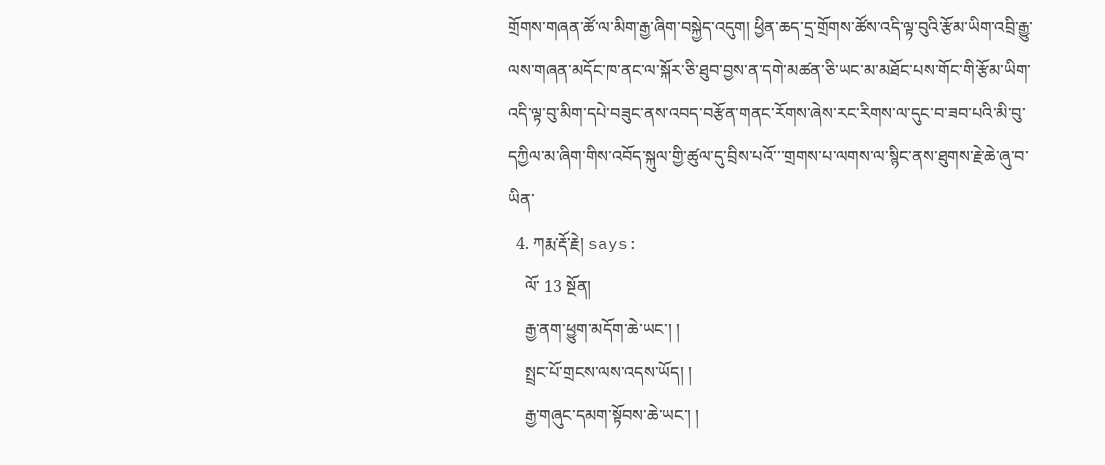གྲོགས་གཞན་ཚོ་ལ་མིག་རྒྱ་ཞིག་བསྐྱེད་འདུག། ཕྱིན་ཆད་དྲ་གྲོགས་ཚོས་འདི་ལྟ་བུའི་རྩོམ་ཡིག་འབྲི་རྒྱུ་ལས་གཞན་མདོང་ཁ་ནང་ལ་སྐོར་ཅི་ཐུབ་བྱས་ན་དགེ་མཚན་ཅི་ཡང་མ་མཐོང་པས་གོང་གི་རྩོམ་ཡིག་འདི་ལྟ་བུ་མིག་དཔེ་བཟུང་ནས་འབད་བརྩོན་གནང་རོགས་ཞེས་རང་རིགས་ལ་དུང་བ་ཟབ་པའི་མི་བུ་དཀྱིལ་མ་ཞིག་གིས་འབོད་སྐུལ་གྱི་ཚུལ་དུ་བྲིས་པའོ་་་གྲགས་པ་ལགས་ལ་སྙིང་ནས་ཐུགས་རྗེ་ཆེ་ཞུ་བ་ཡིན་
  4. ཀརྨ་རྡོ་རྗེ། says:
    ལོ་ 13 སྔོན།
    རྒྱ་ནག་ཕྱུག་མདོག་ཆེ་ཡང་། །
    སྤྲང་པོ་གྲངས་ལས་འདས་ཡོད། །
    རྒྱ་གཞུང་དམག་སྟོབས་ཆེ་ཡང་། །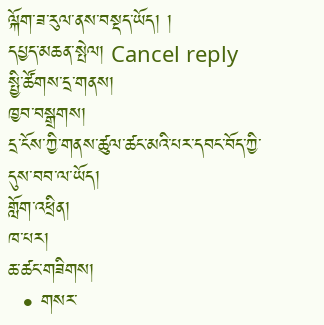ལྐོག་ཟ་རུལ་ནས་བསྡད་ཡོད། །
དཔྱད་མཆན་སྤེལ། Cancel reply
སྤྱི་ཚོགས་དྲ་གནས།
ཁྱབ་བསྒྲགས།
དྲ་ངོས་ཀྱི་གནས་ཚུལ་ཚང་མའི་པར་དབང་བོད་ཀྱི་དུས་བབ་ལ་ཡོད།
གློག་འཕྲིན།
ཁ་པར།
ཆ་ཚང་གཟིགས།
  • གསར་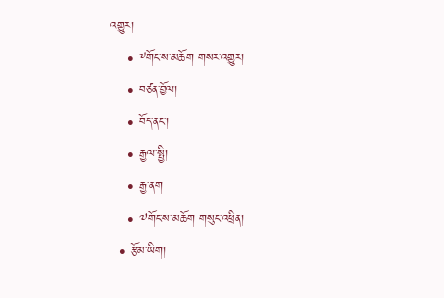འགྱུར།
    • ༸གོང་ས་མཆོག གསར་འགྱུར།
    • བཙན་བྱོལ།
    • བོད་ནང་།
    • རྒྱལ་སྤྱི།
    • རྒྱ་ནག
    • ༧གོང་ས་མཆོག གསུང་འཕྲིན།
  • རྩོམ་ཡིག།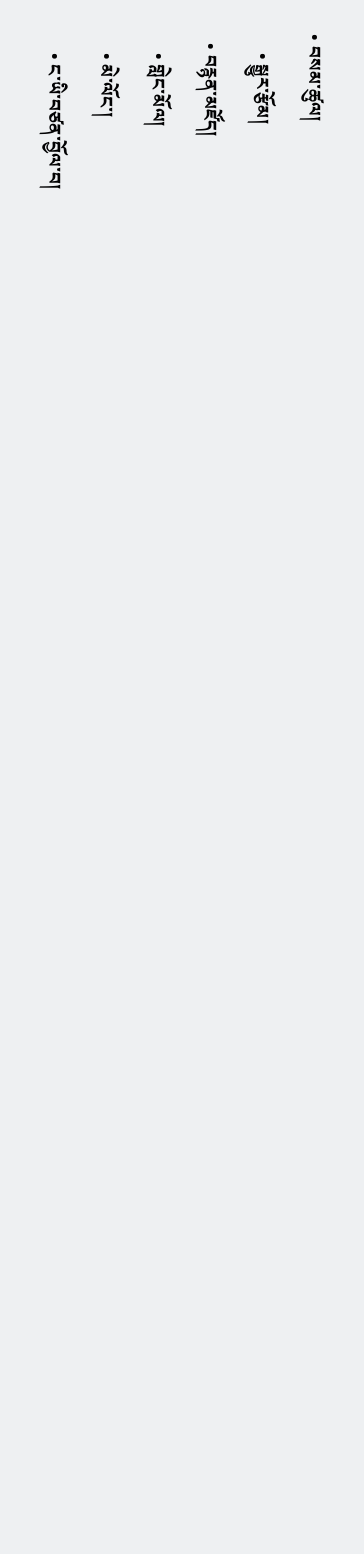• བསམ་ཚུལ།
    • སྒྱུར་རྩོམ།
  • བརྙན་མཛོད།
    • གླེང་མོལ།
    • མེ་ལོང་།
    • ང་ཡི་བཙན་བྱོལ་བ།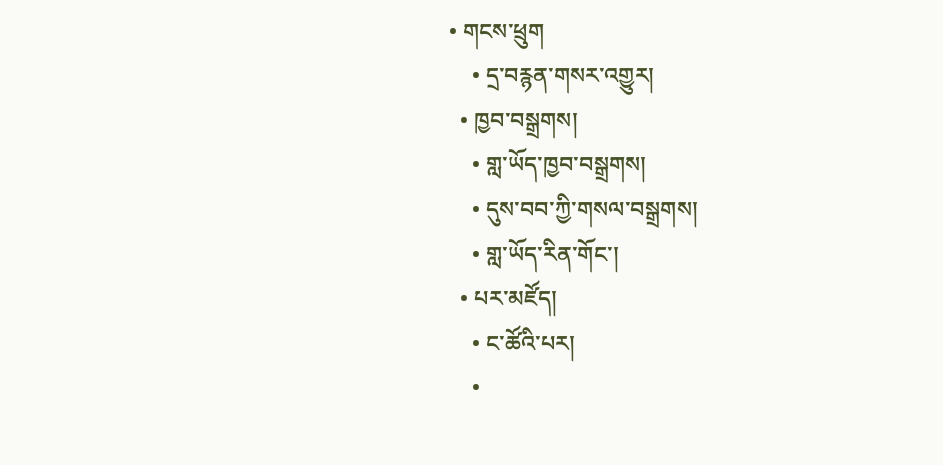• གངས་ཕྲུག
    • དྲ་བརྙན་གསར་འགྱུར།
  • ཁྱབ་བསྒྲགས།
    • གླ་ཡོད་ཁྱབ་བསྒྲགས།
    • དུས་བབ་ཀྱི་གསལ་བསྒྲགས།
    • གླ་ཡོད་རིན་གོང་།
  • པར་མཛོད།
    • ང་ཚོའི་པར།
    •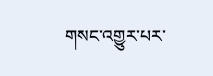གསང་འགྱུར་པར་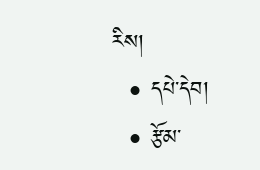རིས།
  • དཔེ་དེབ།
  • རྩོམ་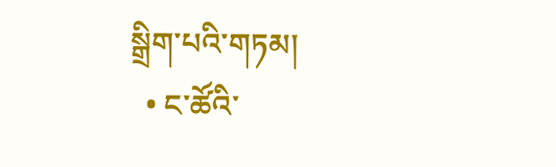སྒྲིག་པའི་གཏམ།
  • ང་ཚོའི་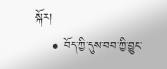སྐོར།
    • བོད་ཀྱི་དུས་བབ་ཀྱི་བྱུང་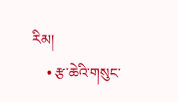རིམ།
    • རྩ་ཆེའི་གསུང་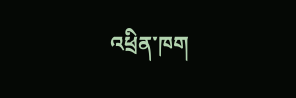འཕྲིན་ཁག